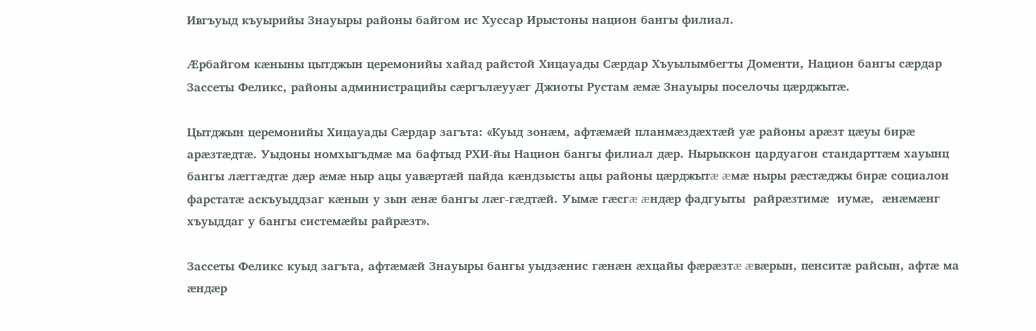Ивгъуыд къуырийы Знауыры районы байгом ис Хуссар Ирыстоны национ бангы филиал.

Æрбайгом кæныны цытджын церемонийы хайад райстой Хицауады Сæрдар Хъуылымбегты Доменти, Национ бангы сæрдар Зассеты Феликс, районы администрацийы сæргълæууæг Джиоты Рустам æмæ Знауыры поселочы цæрджытæ.

Цытджын церемонийы Хицауады Сæрдар загъта: «Куыд зонæм, афтæмæй планмæздæхтæй уæ районы арæзт цæуы бирæ арæзтæдтæ. Уыдоны номхыгъдмæ ма бафтыд РХИ-йы Национ бангы филиал дæр. Нырыккон цардуагон стандарттæм хауынц бангы лæггæдтæ дæр æмæ ныр ацы уавæртæй пайда кæндзысты ацы районы цæрджытæ æмæ ныры рæстæджы бирæ социалон фарстатæ аскъуыддзаг кæнын у зын æнæ бангы лæг-гæдтæй. Уымæ гæсгæ æндæр фадгуыты  райрæзтимæ  иумæ,  æнæмæнг хъуыддаг у бангы системæйы райрæзт».

Зассеты Феликс куыд загъта, афтæмæй Знауыры бангы уыдзæнис гæнæн æхцайы фæрæзтæ æвæрын, пенситæ райсын, афтæ ма æндæр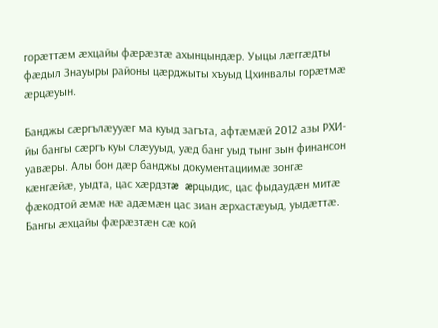горæттæм æхцайы фæрæзтæ ахынцындæр. Уыцы лæггæдты фæдыл Знауыры районы цæрджыты хъуыд Цхинвалы горæтмæ æрцæуын.

Банджы сæргълæууæг ма куыд загъта, афтæмæй 2012 азы РХИ-йы бангы сæргъ куы слæууыд, уæд банг уыд тынг зын финансон уавæры. Алы бон дæр банджы документациимæ зонгæ кæнгæйæ, уыдта, цас хæрдзтæ æрцыдис, цас фыдаудæн митæ фæкодтой æмæ нæ адæмæн цас зиан æрхастæуыд, уыдæттæ. Бангы æхцайы фæрæзтæн сæ кой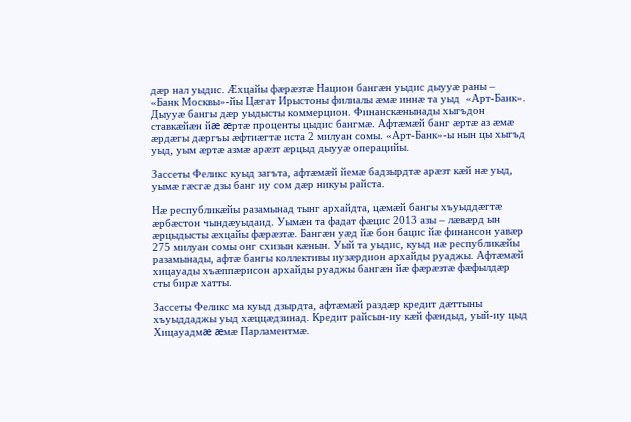дæр нал уыдис. Æхцайы фæрæзтæ Национ бангæн уыдис дыууæ раны – «Банк Москвы»-йы Цæгат Ирыстоны филиалы æмæ иннæ та уыд  «Арт-Банк». Дыууæ бангы дæр уыдысты коммерцион. Финанскæнынады хыгъдон ставкæйæн йæ æртæ проценты цыдис бангмæ. Афтæмæй банг æртæ аз æмæ æрдæгы дæргъы æфтиæгтæ иста 2 милуан сомы. «Арт-Банк»-ы нын цы хыгъд уыд, уым æртæ азмæ арæзт æрцыд дыууæ операцийы.

Зассеты Феликс куыд загъта, афтæмæй йемæ бадзырдтæ арæзт кæй нæ уыд, уымæ гæсгæ дзы банг иу сом дæр никуы райста.

Нæ республикæйы разамынад тынг архайдта, цæмæй бангы хъуыддæгтæ æрбæстон чындæуыдаид. Уымæн та фадат фæцис 2013 азы – лæвæрд ын æрцыдысты æхцайы фæрæзтæ. Бангæн уæд йæ бон бацис йæ финансон уавæр 275 милуан сомы онг схизын кæнын. Уый та уыдис, куыд нæ республикæйы разамынады, афтæ бангы коллективы иузæрдион архайды руаджы. Афтæмæй хицауады хъæппæрисон архайды руаджы бангæн йæ фæрæзтæ фæфылдæр сты бирæ хатты.

Зассеты Феликс ма куыд дзырдта, афтæмæй раздæр кредит дæттыны хъуыддаджы уыд хæццæдзинад. Кредит райсын-иу кæй фæндыд, уый-иу цыд Хицауадмæ æмæ Парламентмæ.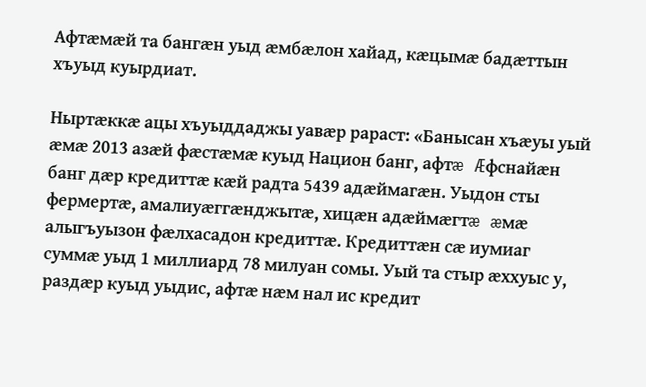Афтæмæй та бангæн уыд æмбæлон хайад, кæцымæ бадæттын хъуыд куырдиат.

Ныртæккæ ацы хъуыддаджы уавæр рараст: «Банысан хъæуы уый æмæ 2013 азæй фæстæмæ куыд Национ банг, афтæ Æфснайæн банг дæр кредиттæ кæй радта 5439 адæймагæн. Уыдон сты фермертæ, амалиуæггæнджытæ, хицæн адæймæгтæ æмæ алыгъуызон фæлхасадон кредиттæ. Кредиттæн сæ иумиаг суммæ уыд 1 миллиард 78 милуан сомы. Уый та стыр æххуыс у, раздæр куыд уыдис, афтæ нæм нал ис кредит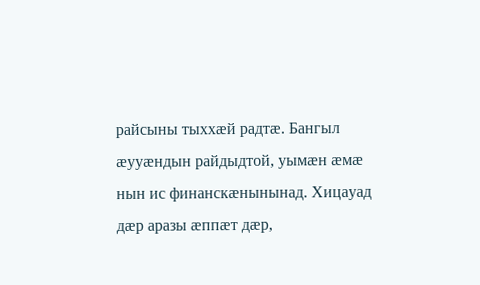райсыны тыххæй радтæ. Бангыл æууæндын райдыдтой, уымæн æмæ нын ис финанскæнынынад. Хицауад дæр аразы æппæт дæр,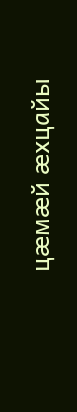цæмæй æхцайы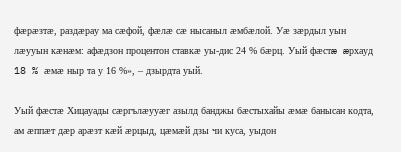фæрæзтæ, раздæрау ма сæфой, фæлæ сæ нысаныл æмбæлой. Уæ зæрдыл уын лæууын кæнæм: афæдзон процентон ставкæ уы-дис 24 % бæрц. Уый фæстæ æрхауд 18 % æмæ ныр та у 16 %», – дзырдта уый.

Уый фæстæ Хицауады сæргълæууæг азылд банджы бæстыхайы æмæ банысан кодта, ам æппæт дæр арæзт кæй æрцыд, цæмæй дзы чи куса, уыдон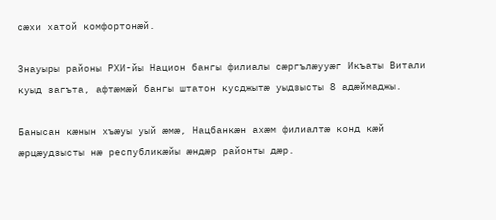сæхи хатой комфортонæй.

Знауыры районы РХИ-йы Национ бангы филиалы сæргълæууæг Икъаты Витали куыд загъта, афтæмæй бангы штатон кусджытæ уыдзысты 8 адæймаджы.

Банысан кæнын хъæуы уый æмæ, Нацбанкæн ахæм филиалтæ конд кæй æрцæудзысты нæ республикæйы æндæр районты дæр.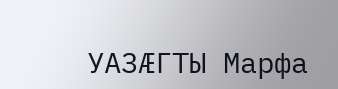УАЗÆГТЫ Марфа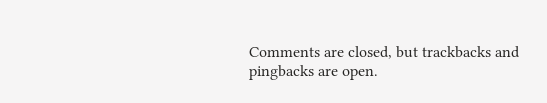Comments are closed, but trackbacks and pingbacks are open.